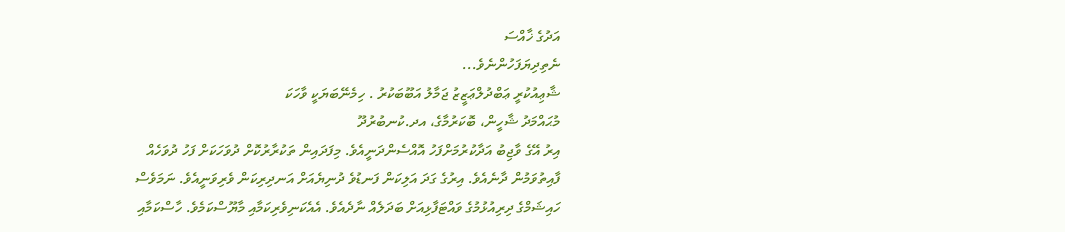އަދުގެ ޚާއްސަ
ނެތިދިޔަފަހުންނެވެ...
ޝާޢިއުކުރީ ޢަބްދުލްޢަޒީޒު ޖަމާލު އަބޫބަކުރު . ހިމެނޭބަޔަކީ ވާހަކަ
މުޙައްމަދު ޝާހީން، ބޮކަރުމާގެ، އދ.ކުނބުރުދޫ
އިރު އޭގެ ވާޖިބު އަދާކުރުމަށްފަހު އޮއްސެންދަނީއެވެ. މިފަދައިން ތަކުރާރުކޮށް ދުވަހަކަށް ފަހު ދުވަހެއް ފާއިތުވަމުން ދާނެއެވެ. އިރުގެ ގަދަ އަލިކަން ފަނޑުވެ ދުނިޔެއަށް އަނދިރިކަން ވެރިވަނީއެވެ. ނަމަވެސް ހައިޝަމްގެ ދިރިއުޅުމުގެ ވައްޓަފާޅިއަށް ބަދަލެއް ނާދެއެވެ. އެއެކަނިވެރިކަމާއި މާޔޫސްކަމެވެ. ހާސްކަމާއި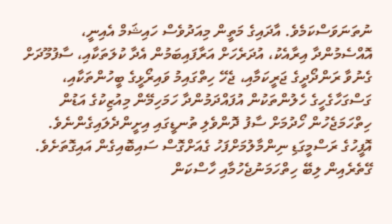ނުތަނަވަސްކަމެވެ. އާދައިގެ މަތީން މިއަދުވެސް ހައިޝަމް އެއިނީ، އޮއްސެމުންދާ އިރާއެކު، އުދަރެހަށް އަރާފައިބަމުން އެދާ ކުލަތަކާއި، ސާފުމޫދަށް ގެނުވާ ރަންދޯދީގެ ޖަރީކަމާއި، ޖެހޭ ހިތްގައިމު ވައިރޯޅީގެ ބީހުންތަކާއި، ގަސްގަހާގެހީގެ ހެލުންތަކުން އުފައްދަމުންދާ ހަމަހިމޭން މިއުޒިކުގެ އަޑުން ހިތްހަމަޖެހުން ހޯދުމަށް ސާފު ދޮންވެލި ތުނޑީގައި އިށީންދެލައިގެންނެވެ. އޮފީހުގެ ރަސްމީގަޑި ނިންމާލުމަށްފަހު ގެއަށްގޮސް ސައިބޮއިގެން އައިގޮތަށެވެ. ގޭތެރެއިން ލިބޭ ހިތްހަމަނުޖެހުމާއި ހާސްކަން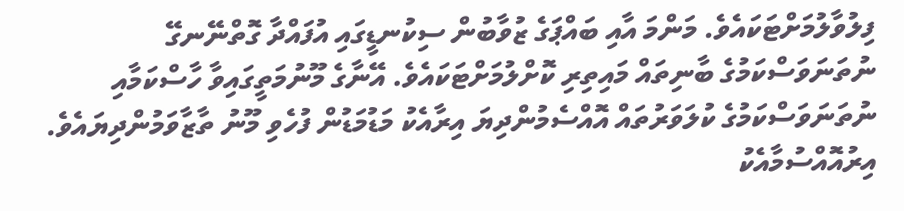ފިލުވާލުމަށްޓަކައެވެ. މަންމަ އާއި ބައްޕަގެ ޒުވާބުން ސިކުނޑީގައި އުފައްދާ ގޮތްނޭނގޭ ނުތަނަވަސްކަމުގެ ބާނިތައް މައިތިރި ކޮށްލުމަށްޓަކައެވެ. އޭނާގެ މޫނުމަތީގައިވާ ހާސްކަމާއި ނުތަނަވަސްކަމުގެ ކުލަވަރުތައް އޮއްސެމުންދިޔަ އިރާއެކު މަޑުމަޑުން ފުހެވި މޫނު ތާޒާވަމުންދިޔައެވެ.
އިރުއޮއްސުމާއެކު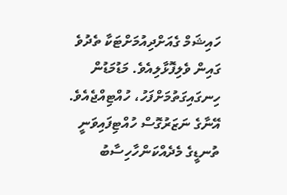ހައިޝަމް ގެއަށްދިއުމަށްޓަކާ ތެދުވެ ގައިން ވެލިފޮޅާލިއެވެ. މަޑުމަޑުން ހިނގައިގަތުމަށްފަހު، ހުއްޓިއްޖެއެވެ. އޭނާގެ ނަޒަރުގޮސް ހުއްޓިފައިވަނީ ތުނޑީގެ މެދެއްކަންހާހިސާބު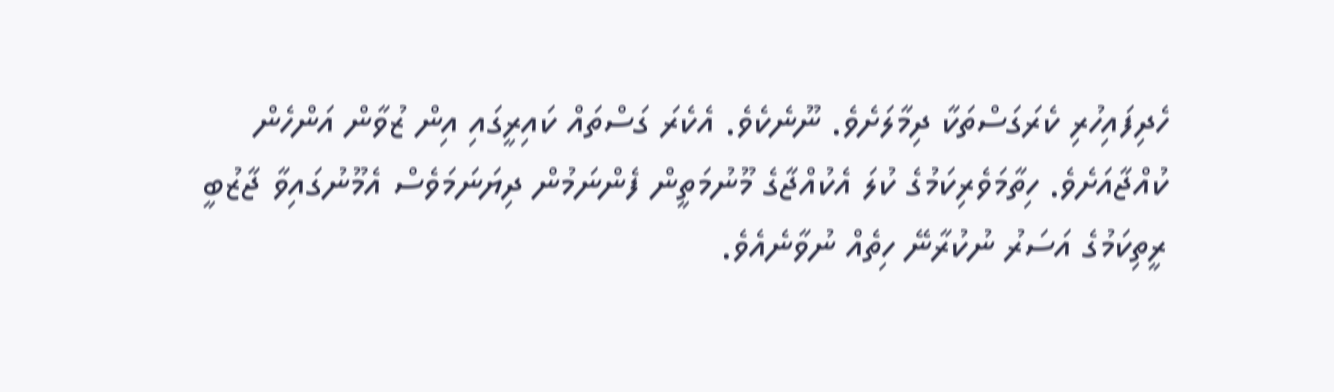ހެދިފައިހުރި ކެރަގަސްތަކާ ދިމާލަށެވެ. ނޫނެކެވެ. އެކެރަ ގަސްތައް ކައިރީގައި އިން ޒުވާން އަންހެން ކުއްޖާއަށެވެ. ހިތާމަވެރިކަމުގެ ކުލަ އެކުއްޖާގެ މޫނުމަތީން ފެންނަމުން ދިޔަނަމަވެސް އެމޫނުގައިވާ ޖާޒުބީ ރީތިކަމުގެ އަސަރު ނުކުރާނޭ ހިތެއް ނުވާނެއެވެ.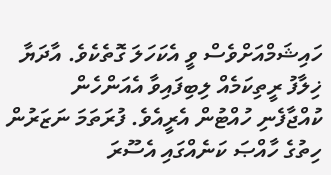ހައިޝަމްއަށްވެސް ވީ އެކަހަލަ ގޮތެކެވެ. އާދަޔާ ޚިލާފު ރީތިކަމެއް ލިބިފައިވާ އެއަންހެން ކުއްޖާފެނި ހުއްޓުން އެރީއެވެ. ފުރަތަމަ ނަޒަރުން ހިތުގެ ހާއްޞަ ކަނެއްގައި އެސޫރަ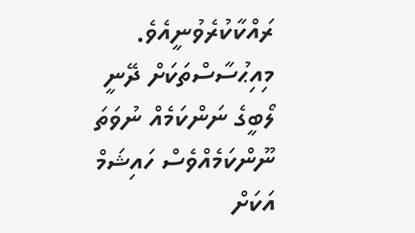ރައްކާކުރެވުނީއެވެ. މިއިޙުސާސްތަކަށް ދޭނީ ލޯބީގެ ނަންކަމެއް ނުވަތަ ނޫންކަމެއްވެސް ހައިޝަމް އަކަށް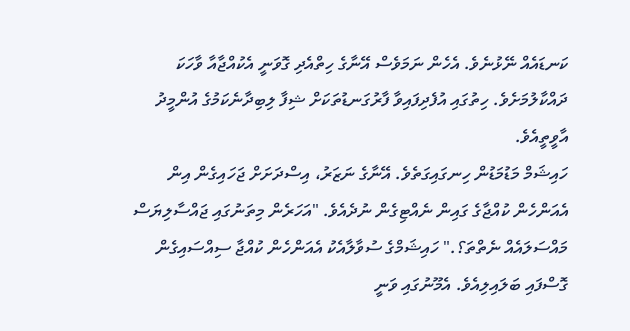ކަނޑައެއް ނޭޅުނެވެ. އެހެން ނަމަވެސް އޭނާގެ ހިތްއެދި ގޮވަނީ އެކުއްޖާއާ ވާހަކަ ދައްކާލުމަށެވެ. ހިތުގައި އުފެދިފައިވާ ފާރުގަނޑުތަކަށް ޝިފާ ލިބިދާނެކަމުގެ އުންމީދު އާވީތީއެވެ.
ހައިޝަމް މަޑުމަޑުން ހިނގައިގަތެވެ. އޭނާގެ ނަޒަރު، އިސްދަށަށް ޖަހައިގެން އިން އެއަންހެން ކުއްޖާގެ ގައިން ނެއްޓިގެން ނުދެއެވެ. "އަހަރެން މިތަނުގައި ޖައްސާލިޔަސް މައްސަލައެއް ނެތްތަ؟." ހައިޝަމްގެ ސުވާލާއެކު އެއަންހެން ކުއްޖާ ސިއްސައިގެން ގޮސްފައި ބަލައިލިއެވެ. އެމޫނުގައި ވަނީ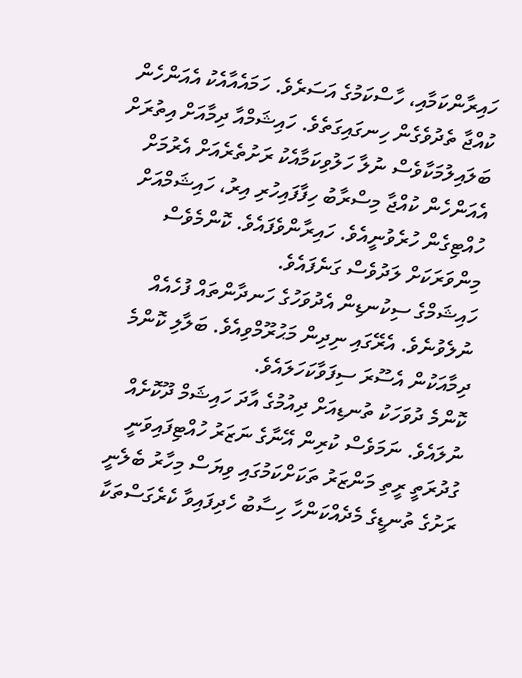ހައިރާންކަމާއި، ހާސްކަމުގެ އަސަރެވެ. ހަމައެއާއެކު އެއަންހެން ކުއްޖާ ތެދުވެގެން ހިނގައިގަތެވެ. ހައިޝަމްއާ ދިމާއަށް އިތުރަށް ބަލައިލުމަކާވެސް ނުލާ ހަލުވިކަމާއެކު ރަށުތެރެއަށް އެރުމަށް އެއަންހެން ކުއްޖާ މިސްރާބު ހިފާފައިހުރި އިރު، ހައިޝަމްއަށް ހުއްޓިގެން ހުރެވުނީއެވެ. ހައިރާންވެފައެވެ. ކޮންމެވެސް މިންވަރަކަށް ލަދުވެސް ގަނެފައެވެ.
ހައިޝަމްގެ ސިކުނޑިން އެދުވަހުގެ ހަނދާންތައް ފުހެއެއް ނުލެވުނެވެ. އެރޭގައި ނިދިން މަޙުރޫމްވިއެވެ. ބަލާލި ކޮންމެ ދިމާއަކުން އެސޫރަ ސިފަވާކަހަލައެވެ.
ކޮންމެ ދުވަހަކު ތުނޑިއަށް ދިއުމުގެ އާދަ ހައިޝަމް ދޫކޮށެއް ނުލައެވެ. ނަމަވެސް ކުރިން އޭނާގެ ނަޒަރު ހުއްޓިފައިވަނީ ގުދުރަތީ ރީތި މަންޒަރު ތަކަށްކަމުގައި ވިޔަސް މިހާރު ބެލެނީ ރަށުގެ ތުނޑީގެ މެދެއްކަންހާ ހިސާބު ހެދިފައިވާ ކެރެގަސްތަކާ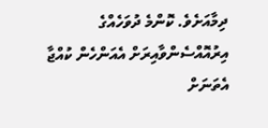ދިމާއަށެވެ. ކޮންމެ ދުވަހެއްގެ އިރުއޮއްސެންވާއިރަށް އެއަންހެން ކުއްޖާ އެތަނަށް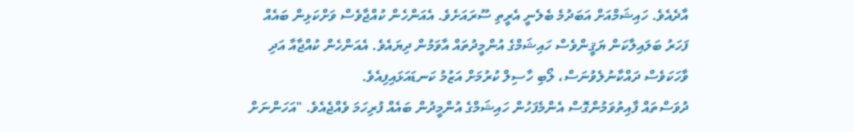އާދެއެވެ. ހައިޝަމްއަށް އަބަދުމެ ބެލެނީ އެރީތި ސޫރައަށެވެ. އެއަންހެން ކުއްޖާވެސް ވަށްކަޅިން ބައެއް ފަހަރު ބަލައިލާކަން ޔަޤީންވެސް ހައިޝަމްގެ އުންމީދުތައް އާވަމުން ދިޔައެވެ. އެއަންހެން ކުއްޖާއާ އަދި ވާހަކަވެސް ދައްކާނުލެވުނަސް، ލޯބި ހާސިލް ކުރުމަށް އަޒުމު ކަނޑައަޅައިފިއެވެ.
ދުވަސްތައް ފާއިތުވަމުންގޮސް އެންމެފަހުން ހައިޝަމްގެ އުންމީދުން ބައެއް ފުރިހަމަ ވެއްޖެއެވެ. "އަހަންނަށް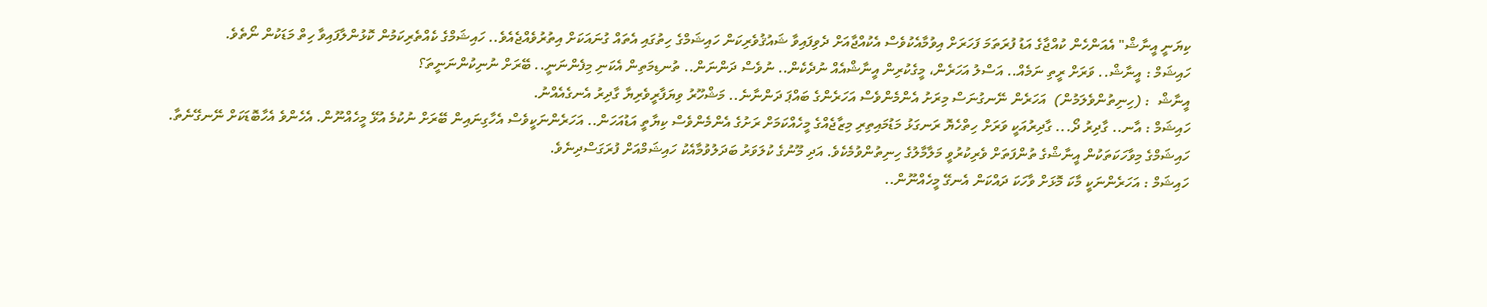ކިޔަނީ އީނާޝް" އެއަންހެން ކުއްޖާގެ އަޑު ފުރަތަމަ ފަހަރަށް އިވުމާއެކުވެސް އެކުއްޖާއަށް ދެވިފައިވާ ޝައުޤުވެރިކަން ހައިޝަމްގެ ހިތުގައި އެތައް ގުނައަކަށް އިތުރުވެއްޖެއެވެ.. ހައިޝަމްގެ ކެއްތެރިކަމުން ކޮޅުންލާފައިވާ ހިތް މަޑަކުން ނޯތެވެ.
ހައިޝަމް : އީނާޝް.. ވަރަށް ރީތި ނަމެއް.. އަސްލު އަހަރެން، މީގެކުރިން އީނާޝްއެއް ނުދެކެން.. ނުވެސް ދަންނަން.. ތުނޑިމަތިން އެކަނި މިފެންނަނީ.. ބޭރަށް ނުނިކުންނަނީތަ؟
އީނާޝް  : (ހިނިތުންވެލަމުން)  އަހަރެން ނޭނގުނަސް މިރަށު އެންމެންވެސް އަހަރެންގެ ބައްޕަ ދަންނާނެ.. މަޝްހޫރު ވިޔަފާރީވެރިޔާ ގާދިރު އެނގެއެއްނު.
ހައިޝަމް : އާނ.. ގާދިރު ދޯ... ގާދިރުއަކީ ވަރަށް ހިތްހެޔޮ ރަނގަޅު މަޑުމައިތިރި މިޒާޖެއްގެ މީހެއްކަމަށް ރަށުގެ އެންމެންވެސް ކިޔާތީ އަޑުއަހަން.. އަހަރެންނަކީވެސް އެހާގިނައިން ބޭރަށް ނުކުމެ އުޅޭ މީހެއްނޫން. އެހެންވެ އެހާބޮޑަކަށް ނޭނގޭނެތާ.
ހައިޝަމްގެ މިވާހަކަތަކުން އީނާޝްގެ ތުންފަތަށް ވެރިކުރުވީ މަލާމާލުގެ ހިނިތުންވުމެކެވެ. އަދި މޫނުގެ ކުލަވަރު ބަދަލުވުމާއެކު ހައިޝަމްއަށް ފުރަގަސްދިނެވެ.
ހައިޝަމް : އަހަރެންނަކީ މާކަ މޮޅަށް ވާހަކަ ދައްކަން އެނގޭ މީހެއްނޫން..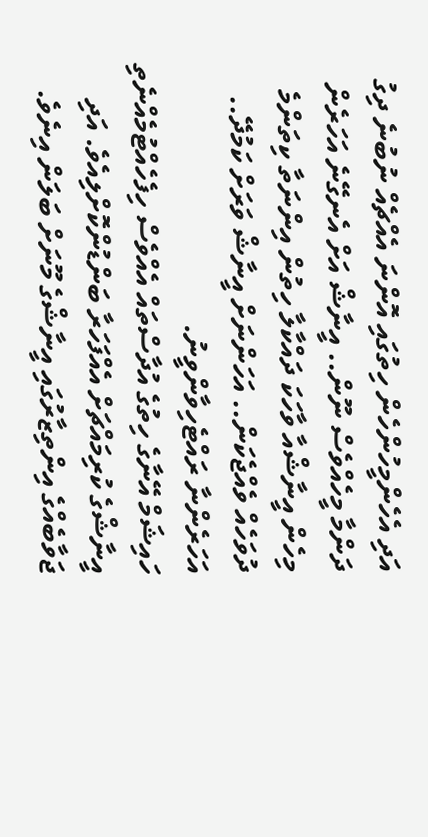އަދި އެހެންމީހުންހެން ހިތުގައި އޮންނަ އެއްޗެއް ނުބުނެ ދިގު ދަންމާ މީހެއްވެސް ނޫން.. އީނާޝް އަށް އެނގޭނެ އަހަރެން މިހެން އީނާޝްއާ ވާހަކަ ދައްކާލާ ހިތުން އިންނަތާ ކިތަންމެ ދުވަހެއް ވެއްޖެކަން.. އަހަންނަށް އީނާޝް ވަރަށް ކަމުދޭ.. އަހަރެންނާ ރައްޓެހިވާންވީނު.
ހައިޝަމް އޭނާގެ ހިތުގެ އުދާސްތައް އެއްވެސް ހިފެހެއްޓުމެއްނެތި އީނާޝްގެ ކުރިމައްޗަށް އެއްފަހަރާ ބަންޑުންކޮށްލިއެވެ. އަދި ޖަވާބެއްގެ އިންތިޒާރުގައި އީނާޝްގެ މޫނަށް ބަލަން އިނެވެ.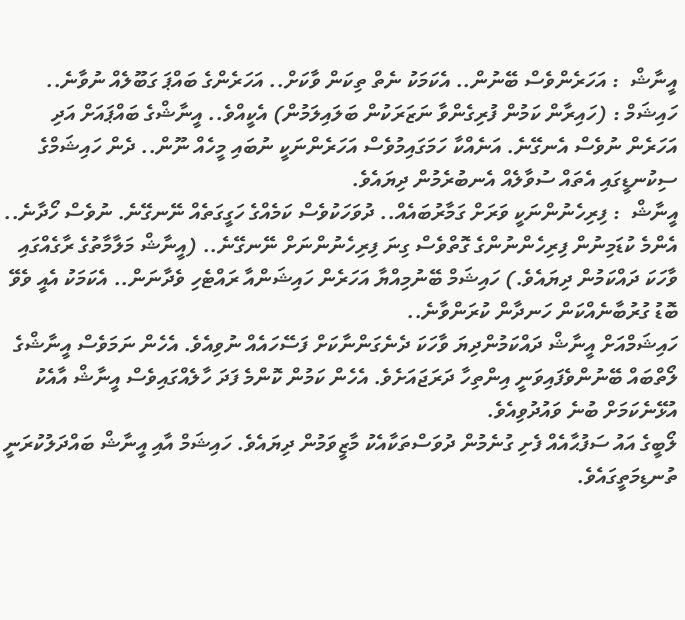އީނާޝް  : އަހަރެންވެސް ބޭނުން.. އެކަމަކު ނެތް ތިކަން ވާކަށް.. އަހަރެންގެ ބައްޕަ ގަބޫލެއް ނުވާނެ..
ހައިޝަމް : (ހައިރާން ކަމުން ފުރިގެންވާ ނަޒަރަކުން ބަލައިލަމުން) އެކީއްވެ.. އީނާޝްގެ ބައްޕައަށް އަދި އަހަރެން ނުވެސް އެނގޭނެ. އަނެއްކާ ހަމަގައިމުވެސް އަހަރެންނަކީ ނުބައި މީހެއް ނޫން.. ދެން ހައިޝަމްގެ ސިކުނޑީގައި އެތައް ސުވާލެއް އެނބުރެމުން ދިޔައެވެ.
އީނާޝް  : ފިރިހެނުންނަކީ ވަރަށް ގަމާރުބައެއް.. ދުވަހަކުވެސް ކަމެއްގެ ހަގީގަތެއް ނޭނގޭނެ. ނުވެސް ހޯދާނެ.. އެންމެ ކުޑަމިނުން ފިރިހެންނުންގެ ގޮތްވެސް ގިނަ ފިރިހެނުންނަށް ނޭނގޭނެ.. (އީނާޝް މަލާމާތުގެ ރާގެއްގައި ވާހަކަ ދައްކަމުން ދިޔައެވެ.) ހައިޝަމް ބޭނުމިއްޔާ އަހަރެން ހައިޝަންއާ ރައްޓެހި ވެދާނަން.. އެކަމަކު އެއީ ވެވޭ ބޮޑު ގުރުބާނެއްކަން ހަނދާން ކުރަންވާނެ..
ހައިޝަމްއަށް އީނާޝް ދައްކަމުންދިޔަ ވާހަކަ ދެނެގަންނާކަށް ފަސޭހައެއް ނުވިއެވެ. އެހެން ނަމަވެސް އީނާޝްގެ ލޯތްބައް ބޭނުންވެފައިވަނީ އިންތިހާ ދަރަޖައަށެވެ. އެހެން ކަމުން ކޮންމެ ފަދަ ހާލެއްގައިވެސް އީނާޝް އާއެކު އުޅޭނެކަމަށް ބުނެ ވައުދުވިއެވެ.
ލޯބީގެ އައު ސަފުޙާއެއް ފެށި ގުނެމުން ދުވަސްތަކާއެކު މާޒީވަމުން ދިޔައެވެ. ހައިޝަމް އާއި އީނާޝް ބައްދަލުކުރަނީ ތުނޑިމަތީގައެވެ.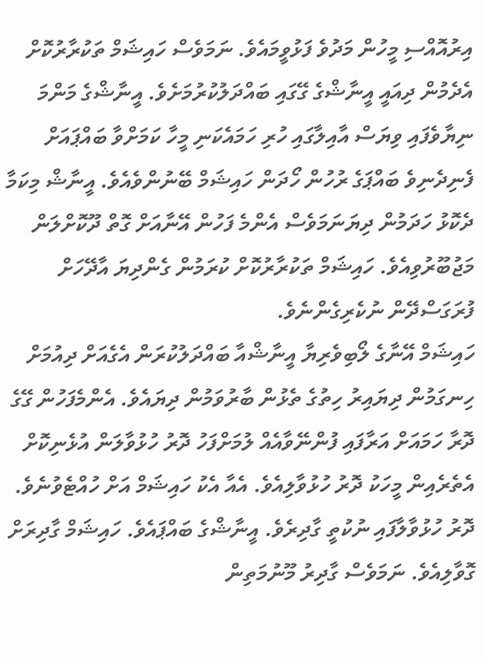އިރުއޮއްސި މީހުން މަދުވެ ފަޅުވީމައެވެ. ނަމަވެސް ހައިޝަމް ތަކުރާރުކޮށް އެދެމުން ދިއައީ އީނާޝްގެ ގޭގައި ބައްދަލުކުރުމަށެވެ. އީނާޝްގެ މަންމަ ނިޔާވެފައި ވިޔަސް އާއިލާގައި ހުރި ހަމައެކަނި މީހާ ކަމަށްވާ ބައްޕައަށް ފެނިދެނިވެ ބައްޕަގެ ރުހުން ހޯދަން ހައިޝަމް ބޭނުންވެއެވެ. އީނާޝް މިކަމާ ދެކޮޅު ހަދަމުން ދިޔަނަމަވެސް އެންމެ ފަހުން އޭނާއަށް ގޮތް ދޫކޮށްލަން މަޖުބޫރުވިއެވެ. ހައިޝަމް ތަކުރާރުކޮށް ކުރަމުން ގެންދިޔަ އާދޭހަށް ފުރަގަސްދޭން ނުކެރިގެންނެވެ.
ހައިޝަމް އޭނާގެ ލޯބިވެރިޔާ އީނާޝްއާ ބައްދަލުކުރަން އެގެއަށް ދިއުމަށް ހިނގަމުން ދިޔައިރު ހިތުގެ ތެޅުން ބާރުވަމުން ދިޔައެވެ. އެންމެފަހުން ގޭގެ ދޮރާ ހަމައަށް އަރާފައި ފުންނޭވާއެއް ލުމަށްފަހު ދޮރު ހުޅުވާލަން އުޅެނިކޮށް އެތެރެއިން މީހަކު ދޮރު ހުޅުވާލިއެވެ. އެއާ އެކު ހައިޝަމް އަށް ހުއްޓެވުނެވެ. ދޮރު ހުޅުވާލާފައި ނުކުތީ ގާދިރެވެ. އީނާޝްގެ ބައްޕައެވެ. ހައިޝަމް ގާދިރަށް ގޮވާލިއެވެ. ނަމަވެސް ގާދިރު މޫނުމަތިން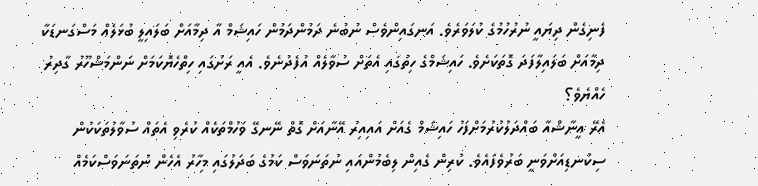ފެނިގެން ދިޔައީ ނުރުހުމުގެ ކުލަވަރެވެ. އަނގައިންވެސް ނުބުނެ ދަމުންދަމުން ހައިޝަމް އާ ދިމާއަށް ބަލައިލީ ބުޅަލެއް މަސްގަނޑަކާ ދިމާއަށް ބަލައިލާފަދަ ގޮތަކަށެވެ. ހައިޝަމްގެ ހިތުގައި އެތަށް ސުވާލެއް އުފެދުނެވެ. އެއީ ރަށުގައި ހިތްހެޔޮކަމަށް ނަންމަޝްހޫރު ގާދިރު ހެއްޔެވެ؟
އެރޭ އީނާޝްއާ ބައްދަލުކުރުމަށްފަހު ހައިޝަމް ގެއަށް އައިއިރު އޭނާއަށް ގޮތް ނޭނގޭ ވަހުމްތަކެއް ކުރެވި އެތައް ސުވާލުތަކަކުން ސިކުނޑިއަށްވަނީ ބަރުވެފައެވެ. ކުރިން ގެއިން ލިބެމުންއައި ނުތަނަވަސް ކަމުގެ ބަދަލުގައި މިހާރު އެހެން ނުތަނަވަސްކަމެއް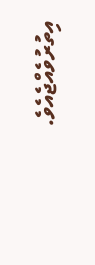އިތުރުވެއްޖެއެވެ.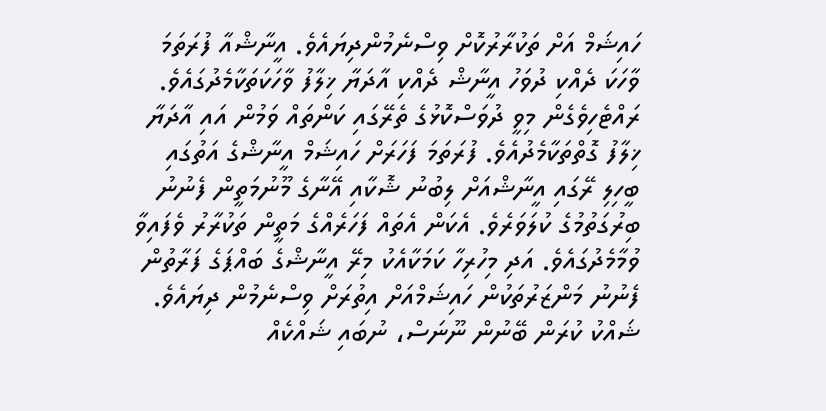ހައިޝަމް އަށް ތަކުރާރުކޮށް ވިސްނެމުންދިޔައެވެ. އީނާޝްއާ ފުރަތަމަ ވާހަކަ ދެއްކި ދުވަހު އީނާޝް ދެއްކި އާދަޔާ ޚިލާފު ވާހަކަތަކާމެދުގައެވެ. ރައްޓެހިވެގެން މިވީ ދުވަސްކޮޅުގެ ތެރޭގައި ކަންތައް ވަމުން އައި އާދަޔާ ޚިލާފު ގޮތްތަކާމެދުއެވެ. ފުރަތަމަ ފަހަރަށް ހައިޝަމް އީނާޝްގެ އަތުގައި ބީހިލި ރޭގައި އީނާޝްއަށް ލިބުނު ޝޮކާއި އޭނާގެ މޫނުމަތީން ފެނުނު ބިރުގަތުމުގެ ކުލަވަރެވެ. އެކަން އެތައް ފަހަރެއްގެ މަތީން ތަކުރާރު ވެފައިވާ ވުމާމެދުގައެވެ. އަދި މިހުރިހާ ކަމަކާއެކު މިރޭ އީނާޝްގެ ބައްޕަގެ ފަރާތުން ފެނުނު މަންޒަރުތަކުން ހައިޝަމްއަށް އިތުރަށް ވިސްނެމުން ދިޔައެވެ. ޝައްކު ކުރަން ބޭނުން ނޫނަސް، ނުބައި ޝައްކެއް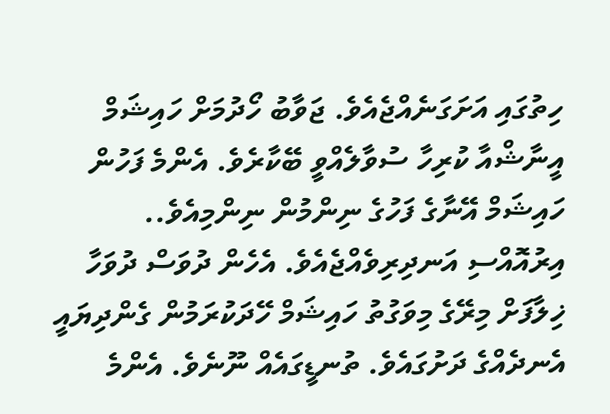ހިތުގައި އަށަގަނެއްޖެއެވެ. ޖަވާބު ހޯދުމަށް ހައިޝަމް އީނާޝްއާ ކުރިހާ ސުވާލެއްވީ ބޭކާރެވެ. އެންމެ ފަހުން ހައިޝަމް އޭނާގެ ފަހުގެ ނިންމުން ނިންމިއެވެ..
އިރުއޮއްސި އަނދިރިވެއްޖެއެވެ. އެހެން ދުވަސް ދުވަހާ ޚިލާފަށް މިރޭގެ މިވަގުތު ހައިޝަމް ހޭދަކުރަމުން ގެންދިޔައީ އެނދެއްގެ ދަށުގައެވެ. ތުނޑީގައެއް ނޫނެވެ. އެންމެ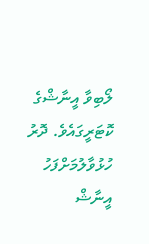ލޯބިވާ އީނާޝްގެ ކޮޓަރީގައެވެ. ދޮރު ހުޅުވާލުމަށްފަހު އީނާޝް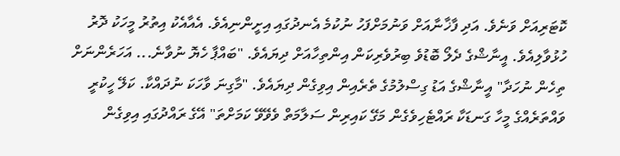ކޮޓަރިއަށް ވަނެވެ. އަދި ފާޚާނާއަށް ވަނުމަށްފަހު ނުކުމެ އެނދުގައި އިށީންނިއެވެ. އެއާއެކު އިތުރު މީހަކު ދޮރު ހުޅުވާލިއެވެ. އީނާޝްގެ ދެލޯ ބޮޑުވެ ބިރުވެރިކަން އިންތިހާއަށް ދިޔައެވެ. "ބައްޕާ ހެޔޮ ނުވާނެ... އަހަރެންނަށް ތިހެން ނުހަދާ" އީނާޝްގެ އަޑު ގިސްލުމުގެ ތެރެއިން އިވިގެން ދިޔައެވެ. "މާގިނަ ވާހަކަ ނުދައްކާ. ކަލޭ ހީކުރީ ވައްތަރެއްގެ މީހާ ގަނޑަކާ ރައްޓެހިވެގެން މަގޭ ކައިރިން ސަލާމަތް ވެވޭވޭ ކަމަށްތަ" އޭގެ ރައްދުގައި އިވިގެން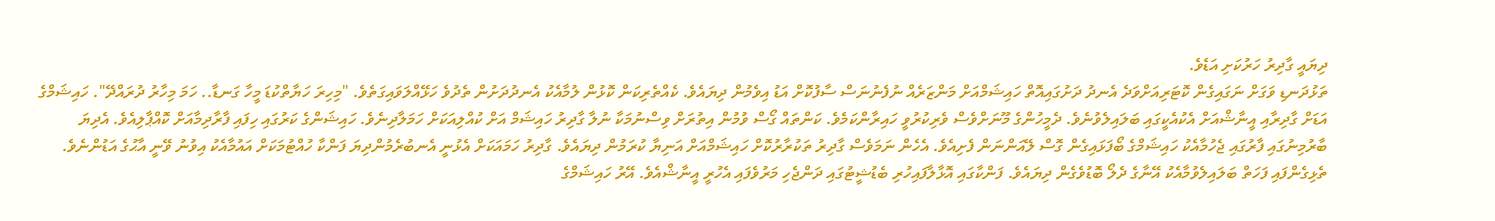ދިޔައީ ގާދިރު ހަރުކަށި އަޑެވެ.
ތަޅުދަނޑި ވަގަށް ނަގައިގެން ކޮޓަރިއަށްވަދެ އެނދު ދަށުގައިއޮތް ހައިޝަމްއަށް މަންޒަރެއް ނުފެނުނަސް ސާފުކޮށް އަޑު އިވެމުން ދިޔައެވެ. ކެއްތެރިކަން ކޮޅުން ލުމާއެކު އެނދުދަށުން ތެދުވެ ހަޅޭއްލަވައިގަތެވެ. "މިހިރަ ހަޔާތްކުޑަ މީހާ ގަނޑާ.. ހަމަ މިހާރު ދުރައްދޭ". ހައިޝަމްގެ އަޑަށް ގާދިރާއި އީނާޝްއަށް އެކުއެކީގައި ބަލައިލެވުނެވެ. ދެމީހުންގެ މޫނަށްވެސް ވެރިކުރުވީ ހައިރާންކަމެވެ. ކަންތައް ގޯސް ވުމުން އިތުރަށް ވިސްނުމަކާ ނުލާ ގާދިރު ހައިޝަމް އަށް ކުއްލިއަކަށް ހަމަލާދިނެވެ. ހައިޝަންގެ ކަރުގައި ހިފައި ފާރާދިމާއަށް ކޮއްޕާލިއެވެ. އެދިޔަ ބާރުމިނުގައި ފާރުގައި ޖެހުމާއެކު ހައިޝަމްގެ ބޯފަޅައިގެން ގޮސް ލޭއަންނަން ފެށިއެވެ. އެހެން ނަމަވެސް ގާދިރު ތަކުރާރުކޮށް ހައިޝަމްއަށް އަނިޔާ ކުރަމުން ދިޔައެވެ. ގާދިރު ހަމައަކަށް އެޅުނީ އެނބުރެމުންދިޔަ ފަންކާ ހުއްޓުމަކަށް އައުމާއެކު އިވުނު ވޭނީ އާޙުގެ އަޑުންނެވެ. ތެޅިގެންފައި ފަހަތް ބަލައިލެވުމާއެކު އޭނާގެ ދެލޯ ބޮޑުވެގެން ދިޔައެވެ. ފަންކާގައި އޮޅާލާފައިހުރި ބެޑުޝީޓުގައި ދަންޖެހި މަރުވެފައި އެހުރީ އީނާޝްއެވެ. އޭރު ހައިޝަމްގެ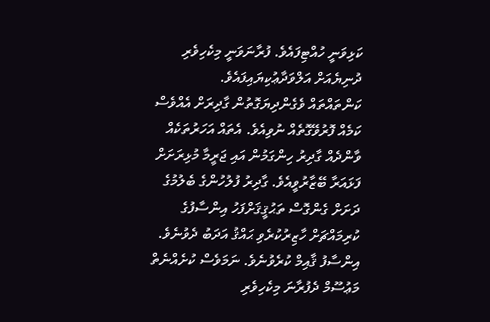ކަޅިވަނީ ހުއްޓިފައެވެ. ފުރާނަވަނީ މިކެހިވެރި ދުނިޔެއަށް އަލްވަދާޢުކިޔައިފައެވެ.
ކަންތައްތައް ވެގެންދިޔަގޮތުން ގާދިރަށް އެއްވެސް ކަމެއް ފޮރުވޭގޮތެއް ނުވިއެވެ. އެތައް އަހަރުތަކެއް ވާންދެއް ގާދިރު ހިންގަމުން އައި ޖަރީމާ މުޅިރަށަށް ފަޅައަރާ ބޭޒާރުވީއެވެ. ގާދިރު ފުލުހުންގެ ބެލުމުގެ ދަށަށް ގެންގޮސް ތަޙުޤީޤަށްފަހު އިންސާފުގެ ކުރިމައްޗަށް ހާޒިރުކުރެވި ޙައްޤު އަދަބު ދެވުނެވެ. އިންސާފު ޤާއިމް ކުރެވުނެވެ. ނަމަވެސް ކުށެއްނެތް މަޢުސޫމް ދެފުރާނަ މިކެހިވެރި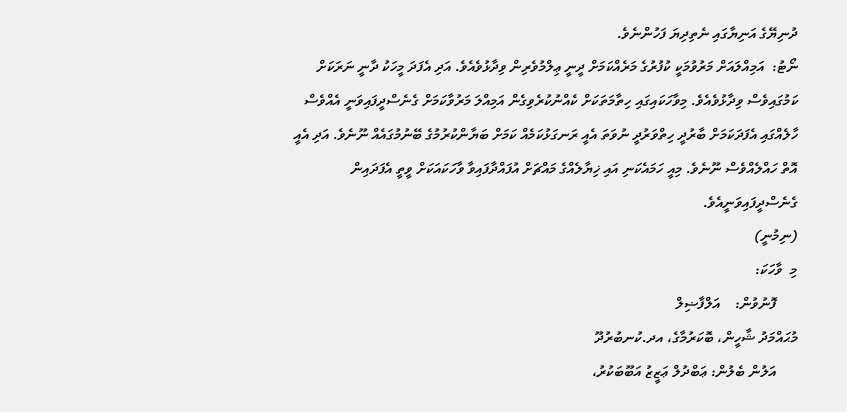ދުނިޔޭގެ އަނިޔާގައި ނެތިދިޔަ ފަހުންނެވެ.
ނޯޓު:  އަމިއްލައަށް މަރުވުމަކީ ކުފުރުގެ މަރެއްކަމަށް ދީނީ ޢިލްމުވެރިން ވިދާޅުވެއެވެ. އަދި އެފަދަ މީހަކު ދާނީ ނަރަކަށް ކަމުގައިވެސް ވިދާޅުވެއެވެ. މިވާހަކައިގައި ހިތާމަތަކަށް ކެއްނުކުރެވިގެން އަމިއްލަ މަރުވާކަމަށް ގެނެސްދީފައިވަނީ އެއްވެސް ހާލެއްގައި އެފަދަކަމަށް ބާރުދީ ހިތްވަރުދީ ނުވަތަ އެއީ ރަނގަޅުކަމެއް ކަމަށް ބަޔާންކުރުމުގެ ބޭނުމުގައެއް ނޫނެވެ. އަދި އެއީ އޮތް ހައްލެއްވެސް ނޫނެވެ. މިއީ ހަމައެކަނި އައި ޚިޔާލެއްގެ މައްޗަށް އުފައްދާފައިވާ ވާހަކައަކަށް ވީތީ އެފަދައިން ގެނެސްދީފައިވަނީއެވެ.
(ނިމުނީ)
މި  ވާހަކަ:
      ފޮނުވުން:    އަލްފާޟިލް
މުޙައްމަދު ޝާހީން، ބޮކަރުމާގެ، އދ.ކުނބުރުދޫ
      އަލުން ބެލުން: ޢަބްދުލް ޢަޒީޒު އަބޫބަކުރު،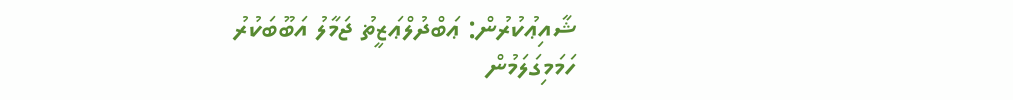ޝާއިޢުކުރުން: ޢަބްދުލްޢަޒީޡު ޖަމާލު އަބޫބަކުރު
ހަމަމިގަލަމުން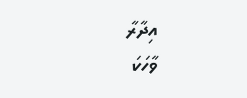އިދާރާ
ވާހަކަ